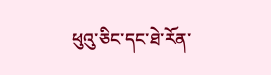ཕུའུ་ཅིང་དང་ཐེ་རོན་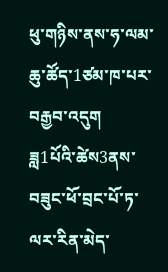ཕུ་གཉིས་ནས་ཧ་ལམ་ཆུ་ཚོད་1ཙམ་ཁ་པར་བརྒྱབ་འདུག
ཟླ1པོའི་ཚེས3ནས་བཟུང་ཕོ་བྲང་པོ་ཏ་ལར་རིན་མེད་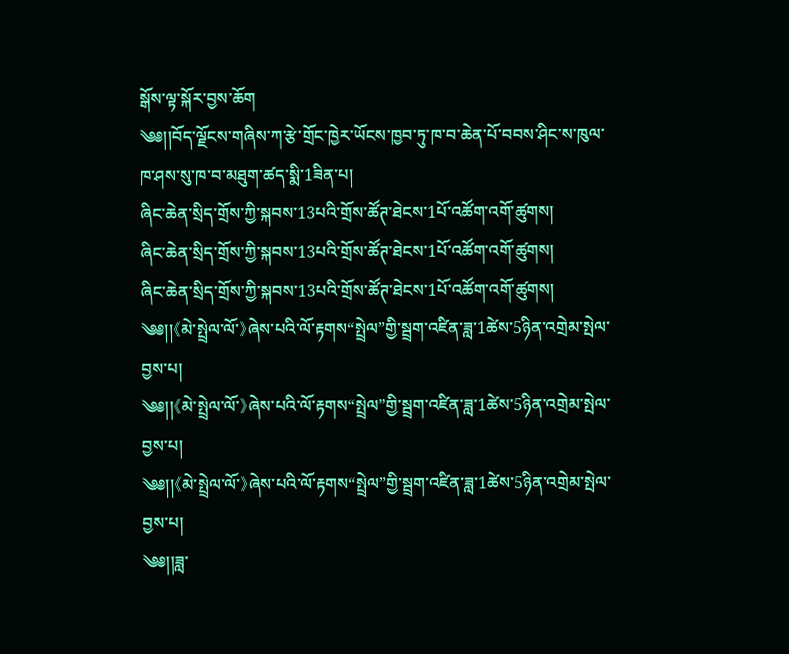སྒོས་ལྟ་སྐོར་བྱས་ཆོག
༄༅།།བོད་ལྗོངས་གཞིས་ཀ་རྩེ་གྲོང་ཁྱེར་ཡོངས་ཁྱབ་ཏུ་ཁ་བ་ཆེན་པོ་བབས་ཤིང་ས་ཁུལ་ཁ་ཤས་སུ་ཁ་བ་མཐུག་ཚད་སྨི་1ཟིན་པ།
ཞིང་ཆེན་སྲིད་གྲོས་ཀྱི་སྐབས་13པའི་གྲོས་ཚོཊ་ཐེངས་1པོ་འཚོག་འགོ་ཚུགས།
ཞིང་ཆེན་སྲིད་གྲོས་ཀྱི་སྐབས་13པའི་གྲོས་ཚོཊ་ཐེངས་1པོ་འཚོག་འགོ་ཚུགས།
ཞིང་ཆེན་སྲིད་གྲོས་ཀྱི་སྐབས་13པའི་གྲོས་ཚོཊ་ཐེངས་1པོ་འཚོག་འགོ་ཚུགས།
༄༅།།《མེ་སྤྲེལ་ལོ་》ཞེས་པའི་ལོ་རྟགས“སྤྲེལ”གྱི་སྦྲག་འཛིན་ཟླ་1ཚེས་5ཉིན་འགྲེམ་སྤེལ་བྱས་པ།
༄༅།།《མེ་སྤྲེལ་ལོ་》ཞེས་པའི་ལོ་རྟགས“སྤྲེལ”གྱི་སྦྲག་འཛིན་ཟླ་1ཚེས་5ཉིན་འགྲེམ་སྤེལ་བྱས་པ།
༄༅།།《མེ་སྤྲེལ་ལོ་》ཞེས་པའི་ལོ་རྟགས“སྤྲེལ”གྱི་སྦྲག་འཛིན་ཟླ་1ཚེས་5ཉིན་འགྲེམ་སྤེལ་བྱས་པ།
༄༅།།ཟླ་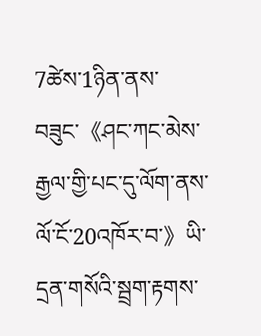7ཚེས་1ཉིན་ནས་བཟུང་《ཤང་ཀང་མེས་རྒྱལ་གྱི་པང་དུ་ལོག་ནས་ལོ་ངོ་20འཁོར་བ་》ཡི་དྲན་གསོའི་སྦྲག་རྟགས་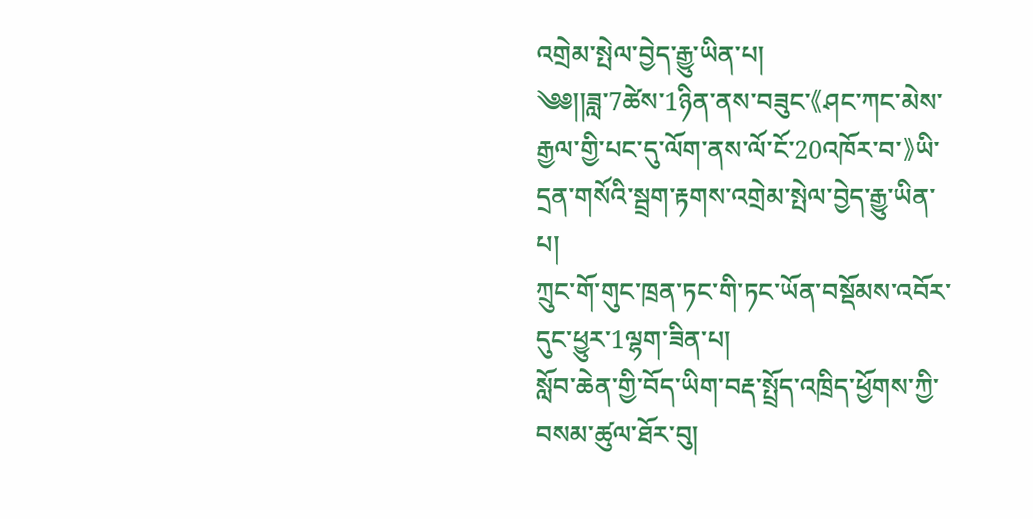འགྲེམ་སྤེལ་བྱེད་རྒྱུ་ཡིན་པ།
༄༅།།ཟླ་7ཚེས་1ཉིན་ནས་བཟུང་《ཤང་ཀང་མེས་རྒྱལ་གྱི་པང་དུ་ལོག་ནས་ལོ་ངོ་20འཁོར་བ་》ཡི་དྲན་གསོའི་སྦྲག་རྟགས་འགྲེམ་སྤེལ་བྱེད་རྒྱུ་ཡིན་པ།
ཀྲུང་གོ་གུང་ཁྲན་ཏང་གི་ཏང་ཡོན་བསྡོམས་འབོར་དུང་ཕྱུར་1ལྷག་ཟིན་པ།
སློབ་ཆེན་གྱི་བོད་ཡིག་བརྡ་སྤྲོད་འཁྲིད་ཕྱོགས་ཀྱི་བསམ་ཚུལ་ཐོར་བུ།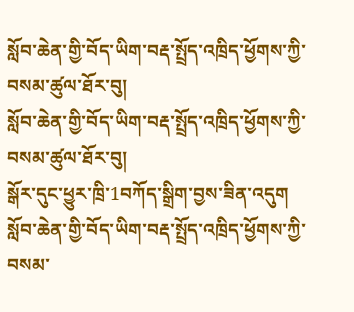སློབ་ཆེན་གྱི་བོད་ཡིག་བརྡ་སྤྲོད་འཁྲིད་ཕྱོགས་ཀྱི་བསམ་ཚུལ་ཐོར་བུ།
སློབ་ཆེན་གྱི་བོད་ཡིག་བརྡ་སྤྲོད་འཁྲིད་ཕྱོགས་ཀྱི་བསམ་ཚུལ་ཐོར་བུ།
སྒོར་དུང་ཕྱུར་ཁྲི་1བཀོད་སྒྲིག་བྱས་ཟིན་འདུག
སློབ་ཆེན་གྱི་བོད་ཡིག་བརྡ་སྤྲོད་འཁྲིད་ཕྱོགས་ཀྱི་བསམ་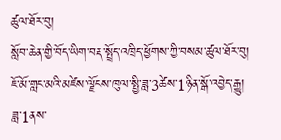ཚུལ་ཐོར་བུ།
སློབ་ཆེན་གྱི་བོད་ཡིག་བརྡ་སྤྲོད་འཁྲིད་ཕྱོགས་ཀྱི་བསམ་ཚུལ་ཐོར་བུ།
ཇོ་མོ་གླང་མའི་མཛེས་ལྗོངས་ཁུལ་སྤྱི་ཟླ་3ཚེས་1ཉིན་སྒོ་འབྱེད་རྒྱུ།
ཟླ་1ནས་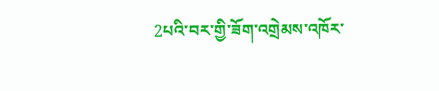2པའི་བར་གྱི་ཟོག་འགྲེམས་འཁོར་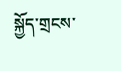སྐྱོད་གྲངས་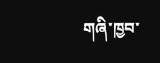གཞི་ཁྱབ་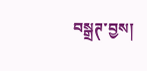བསྒྲཊ་བྱས།